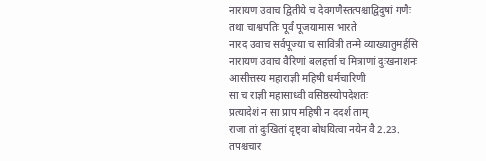नारायण उवाच द्वितीये च देवगणैस्तत्पश्चाद्विदुषां गणैः
तथा चाश्वपतिः पूर्वं पूजयामास भारते
नारद उवाच सर्वपूज्या च सावित्री तन्मे व्याख्यातुमर्हसि
नारायण उवाच वैरिणां बलहर्त्ता च मित्राणां दुःखनाशनः
आसीत्तस्य महाराज्ञी महिषी धर्मचारिणी
सा च राज्ञी महासाध्वी वसिष्ठस्योपदेशतः
प्रत्यादेशं न सा प्राप महिषी न ददर्श ताम्
राजा तां दुःखितां दृष्ट्वा बोधयित्वा नयेन वै 2.23.
तपश्चचार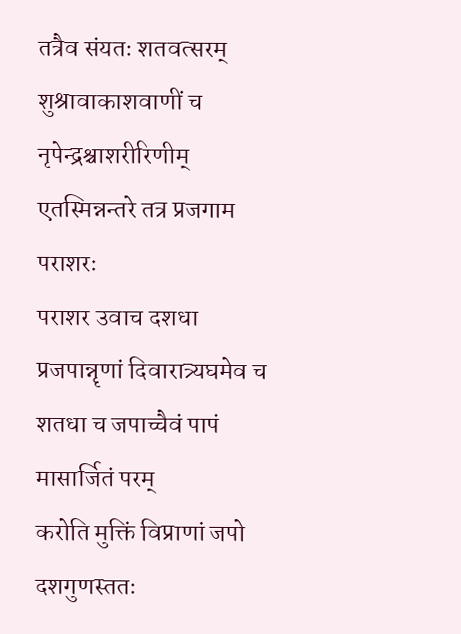तत्रैव संयतः शतवत्सरम्
शुश्रावाकाशवाणीं च नृपेन्द्रश्चाशरीरिणीम्
एतस्मिन्नन्तरे तत्र प्रजगाम पराशरः
पराशर उवाच दशधा प्रजपान्नॄणां दिवारात्र्यघमेव च
शतधा च जपाच्चैवं पापं मासार्जितं परम्
करोति मुक्तिं विप्राणां जपो दशगुणस्ततः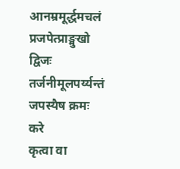आनम्रमूर्द्धमचलं प्रजपेत्प्राङ्मुखो द्विजः
तर्जनीमूलपर्य्यन्तं जपस्यैष क्रमः करे
कृत्वा वा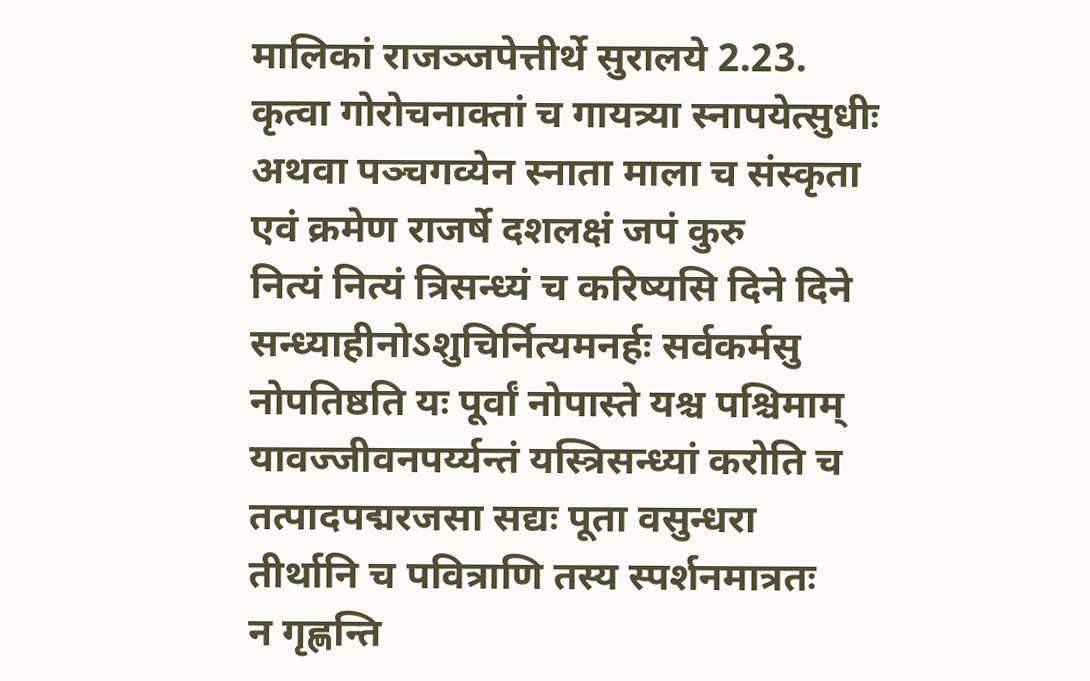मालिकां राजञ्जपेत्तीर्थे सुरालये 2.23.
कृत्वा गोरोचनाक्तां च गायत्र्या स्नापयेत्सुधीः
अथवा पञ्चगव्येन स्नाता माला च संस्कृता
एवं क्रमेण राजर्षे दशलक्षं जपं कुरु
नित्यं नित्यं त्रिसन्ध्यं च करिष्यसि दिने दिने
सन्ध्याहीनोऽशुचिर्नित्यमनर्हः सर्वकर्मसु
नोपतिष्ठति यः पूर्वां नोपास्ते यश्च पश्चिमाम्
यावज्जीवनपर्य्यन्तं यस्त्रिसन्ध्यां करोति च
तत्पादपद्मरजसा सद्यः पूता वसुन्धरा
तीर्थानि च पवित्राणि तस्य स्पर्शनमात्रतः
न गृह्णन्ति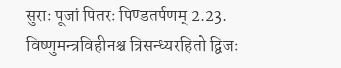सुराः पूजां पितरः पिण्डतर्पणम् 2.23.
विष्णुमन्त्रविहीनश्च त्रिसन्ध्यरहितो द्विजः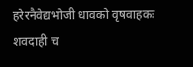हरेरनैवेद्यभोजी धावको वृषवाहकः
शवदाही च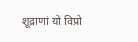शूद्राणां यो विप्रो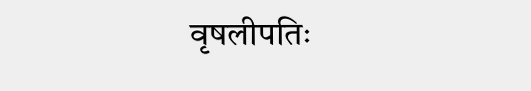वृषलीपतिः